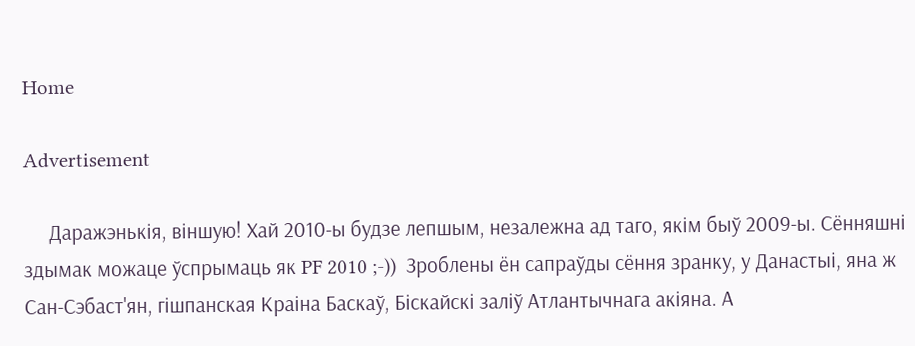Home

Advertisement

     Даражэнькія, віншую! Хай 2010-ы будзе лепшым, незалежна ад таго, якім быў 2009-ы. Сённяшні здымак можаце ўспрымаць як PF 2010 ;-))  Зроблены ён сапраўды сёння зранку, у Данастыі, яна ж Сан-Сэбаст'ян, гішпанская Краіна Баскаў, Біскайскі заліў Атлантычнага акіяна. А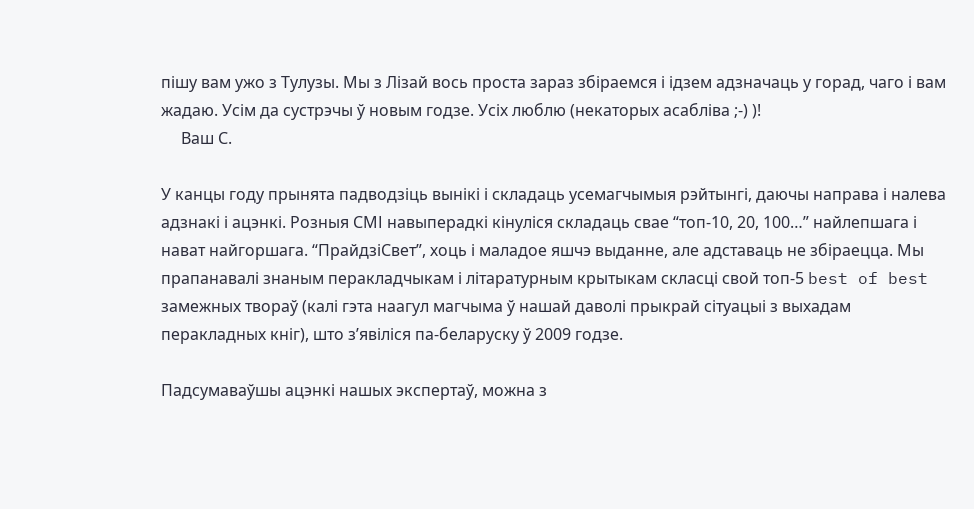пішу вам ужо з Тулузы. Мы з Лізай вось проста зараз збіраемся і ідзем адзначаць у горад, чаго і вам жадаю. Усім да сустрэчы ў новым годзе. Усіх люблю (некаторых асабліва ;-) )!
     Ваш С.

У канцы году прынята падводзіць вынікі і складаць усемагчымыя рэйтынгі, даючы направа і налева адзнакі і ацэнкі. Розныя СМІ навыперадкі кінуліся складаць свае “топ-10, 20, 100…” найлепшага і нават найгоршага. “ПрайдзіСвет”, хоць і маладое яшчэ выданне, але адставаць не збіраецца. Мы прапанавалі знаным перакладчыкам і літаратурным крытыкам скласці свой топ-5 best of best замежных твораў (калі гэта наагул магчыма ў нашай даволі прыкрай сітуацыі з выхадам перакладных кніг), што з’явіліся па-беларуску ў 2009 годзе.

Падсумаваўшы ацэнкі нашых экспертаў, можна з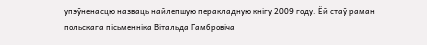упэўненасцю назваць найлепшую перакладную кнігу 2009 году. Ёй стаў раман польскага пісьменніка Вітальда Гамбровіча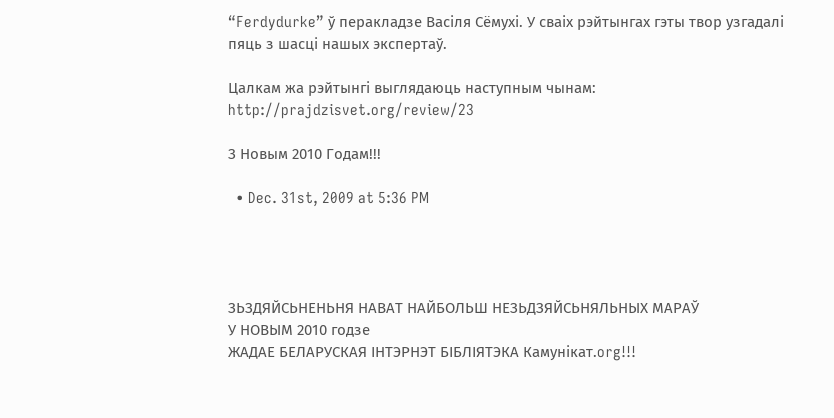“Ferdydurke” ў перакладзе Васіля Сёмухі. У сваіх рэйтынгах гэты твор узгадалі пяць з шасці нашых экспертаў.

Цалкам жа рэйтынгі выглядаюць наступным чынам: http://prajdzisvet.org/review/23

З Новым 2010 Годам!!!

  • Dec. 31st, 2009 at 5:36 PM




ЗЬЗДЯЙСЬНЕНЬНЯ НАВАТ НАЙБОЛЬШ НЕЗЬДЗЯЙСЬНЯЛЬНЫХ МАРАЎ
У НОВЫМ 2010 годзе
ЖАДАЕ БЕЛАРУСКАЯ ІНТЭРНЭТ БІБЛІЯТЭКА Камунікат.org!!!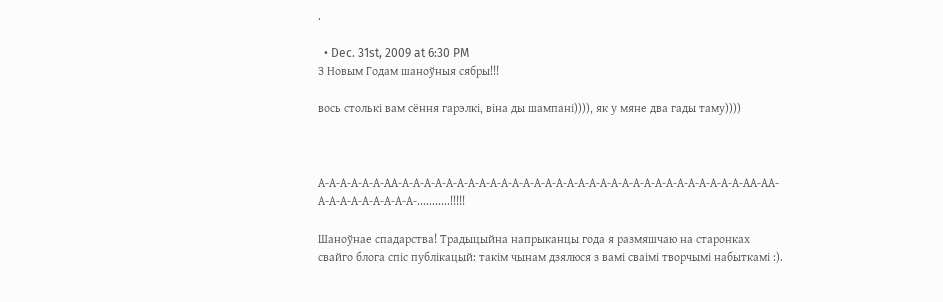.

  • Dec. 31st, 2009 at 6:30 PM
З Новым Годам шаноўныя сябры!!!

вось столькі вам сёння гарэлкі, віна ды шампані)))), як у мяне два гады таму))))



А-А-А-А-А-А-АА-А-А-А-А-А-А-А-А-А-А-А-А-А-А-А-А-А-А-А-А-А-А-А-А-А-А-А-А-А-А-А-АА-АА-А-А-А-А-А-А-А-А-А-...........!!!!!

Шаноўнае спадарства! Традыцыйна напрыканцы года я размяшчаю на старонках свайго блога спіс публікацый: такім чынам дзялюся з вамі сваімі творчымі набыткамі :).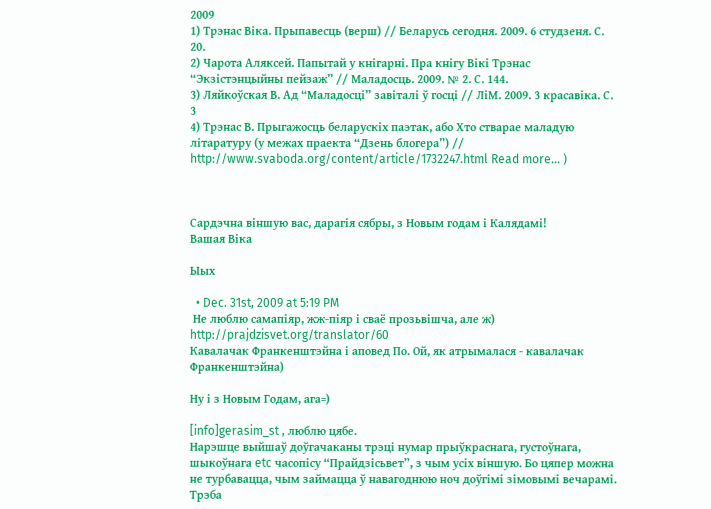2009
1) Трэнас Віка. Прыпавесць (верш) // Беларусь сегодня. 2009. 6 студзеня. С. 20.
2) Чарота Аляксей. Папытай у кнігарні. Пра кнігу Вікі Трэнас “Экзістэнцыйны пейзаж” // Маладосць. 2009. № 2. С. 144.
3) Ляйкоўская В. Ад “Маладосці” завіталі ў госці // ЛіМ. 2009. 3 красавіка. С. 3
4) Трэнас В. Прыгажосць беларускіх паэтак, або Хто стварае маладую літаратуру (у межах праекта “Дзень блогера”) // http://www.svaboda.org/content/article/1732247.html Read more... )



Сардэчна віншую вас, дарагія сябры, з Новым годам і Калядамі!
Вашая Віка

Ыых

  • Dec. 31st, 2009 at 5:19 PM
 Не люблю самапіяр, жж-піяр і сваё прозьвішча, але ж) http://prajdzisvet.org/translator/60
Кавалачак Франкенштэйна і аповед По. Ой, як атрымалася - кавалачак Франкенштэйна)

Ну і з Новым Годам, ага=)

[info]gerasim_st , люблю цябе.
Нарэшце выйшаў доўгачаканы трэці нумар прыўкраснага, густоўнага, шыкоўнага etc часопісу “Прайдзісьвет”, з чым усіх віншую. Бо цяпер можна не турбавацца, чым займацца ў навагоднюю ноч доўгімі зімовымі вечарамі. Трэба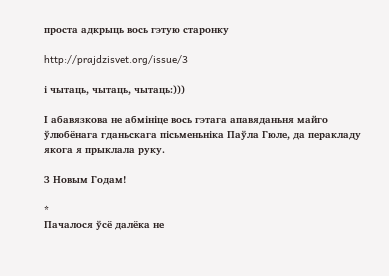проста адкрыць вось гэтую старонку

http://prajdzisvet.org/issue/3

і чытаць, чытаць, чытаць:)))

І абавязкова не абмініце вось гэтага апавяданьня майго ўлюбёнага гданьскага пісьменьніка Паўла Гюле, да перакладу якога я прыклала руку.

З Новым Годам!

*
Пачалося ўсё далёка не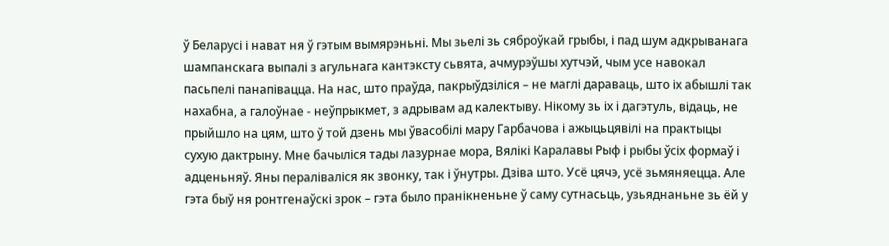ў Беларусі і нават ня ў гэтым вымярэньні. Мы зьелі зь сяброўкай грыбы, і пад шум адкрыванага шампанскага выпалі з агульнага кантэксту сьвята, ачмурэўшы хутчэй, чым усе навокал пасьпелі панапівацца. На нас, што праўда, пакрыўдзіліся – не маглі дараваць, што іх абышлі так нахабна, а галоўнае - неўпрыкмет, з адрывам ад калектыву. Нікому зь іх і дагэтуль, відаць, не прыйшло на цям, што ў той дзень мы ўвасобілі мару Гарбачова і ажыцьцявілі на практыцы сухую дактрыну. Мне бачыліся тады лазурнае мора, Вялікі Каралавы Рыф і рыбы ўсіх формаў і адценьняў. Яны пераліваліся як звонку, так і ўнутры. Дзіва што. Усё цячэ, усё зьмяняецца. Але гэта быў ня ронтгенаўскі зрок – гэта было пранікненьне ў саму сутнасьць, узьяднаньне зь ёй у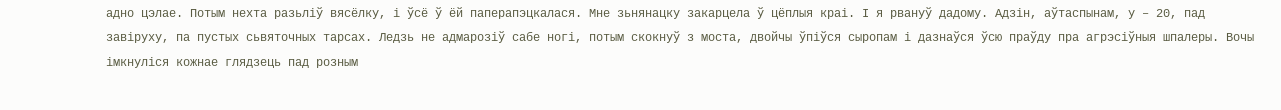адно цэлае. Потым нехта разьліў вясёлку, і ўсё ў ёй паперапэцкалася. Мне зьнянацку закарцела ў цёплыя краі. І я рвануў дадому. Адзін, аўтаспынам, у – 20, пад завіруху, па пустых сьвяточных тарсах. Ледзь не адмарозіў сабе ногі, потым скокнуў з моста, двойчы ўпіўся сыропам і дазнаўся ўсю праўду пра агрэсіўныя шпалеры. Вочы імкнуліся кожнае глядзець пад розным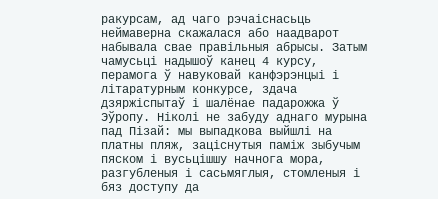ракурсам, ад чаго рэчаіснасьць неймаверна скажалася або наадварот набывала свае правільныя абрысы. Затым чамусьці надышоў канец 4 курсу, перамога ў навуковай канфэрэнцыі і літаратурным конкурсе, здача дзяржіспытаў і шалёнае падарожжа ў Эўропу. Ніколі не забуду аднаго мурына пад Пізай: мы выпадкова выйшлі на платны пляж, заціснутыя паміж зыбучым пяском і вусьцішшу начнога мора, разгубленыя і сасьмяглыя, стомленыя і бяз доступу да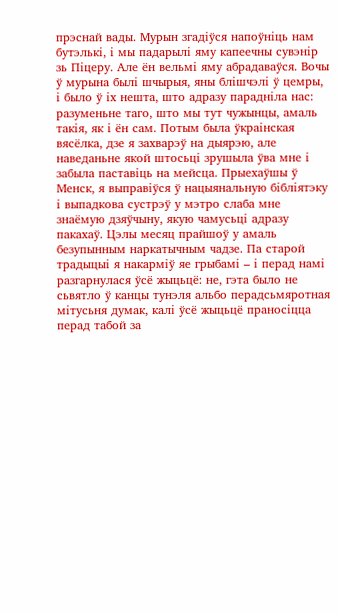прэснай вады. Мурын згадіўся напоўніць нам бутэлькі, і мы падарылі яму капеечны сувэнір зь Піцеру. Але ён вельмі яму абрадаваўся. Вочы ў мурына былі шчырыя, яны блішчэлі ў цемры, і было ў іх нешта, што адразу парадніла нас: разуменьне таго, што мы тут чужынцы, амаль такія, як і ён сам. Потым была ўкраінская вясёлка, дзе я захварэў на дыярэю, але наведаньне якой штосьці зрушыла ўва мне і забыла паставіць на мейсца. Прыехаўшы ў Менск, я выправіўся ў нацыянальную бібліятэку і выпадкова сустрэў у мэтро слаба мне знаёмую дзяўчыну, якую чамусьці адразу пакахаў. Цэлы месяц прайшоў у амаль безупынным наркатычным чадзе. Па старой традыцыі я накарміў яе грыбамі – і перад намі разгарнулася ўсё жыцьцё: не, гэта было не сьвятло ў канцы тунэля альбо перадсьмяротная мітусьня думак, калі ўсё жыцьцё праносіцца перад табой за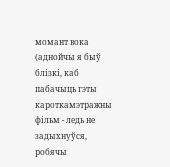момант вока (аднойчы я быў блізкі, каб пабачыць гэты кароткамэтражны фільм - ледь не задыхнуўся, робячы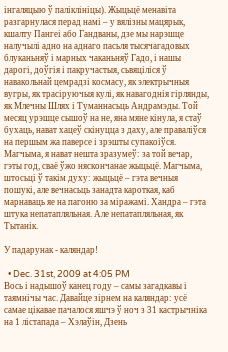інгаляцыю ў паліклініцы). Жыцьцё менавіта разгарнулася перад намі – у вялізны мацярык, кшалту Пангеі або Гандваны, дзе мы нарэшце налучылі адно на аднаго пасьля тысячагадовых блуканьняў і марных чаканьняў Гадо, і нашы дарогі, доўгія і пакручастыя, сьвяціліся ў навакольнай цемрадзі космасу, як электрычныя вугры, як трасіруючыя кулі, як навагоднія гірлянды, як Млечны Шлях і Туманнасьць Андрамэды. Той месяц урэшце сышоў на не, яна мяне кінула, я стаў бухаць, нават хацеў скінуцца з даху, але праваліўся на першым жа паверсе і зрэшты супакоіўся. Магчыма, я нават нешта зразумеў: за той вечар, гэты год, сваё ўжо няскончанае жыцьцё. Магчыма, штосьці ў такім духу: жыцьцё – гэта вечныя пошукі, але вечнасьць занадта кароткая, каб марнаваць яе на пагоню за міражамі. Хандра – гэта штука непатапляльная. Але непатапляльная, як Тытанік.

У падарунак - каляндар!

  • Dec. 31st, 2009 at 4:05 PM
Вось і надышоў канец году – самы загадкавы і таямнічы час. Давайце зірнем на каляндар: усё самае цікавае пачалося яшчэ ў ноч з 31 кастрычніка на 1 лістапада – Хэлаўін, Дзень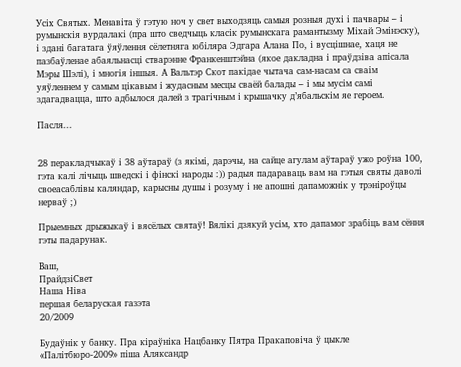Усіх Святых. Менавіта ў гэтую ноч у свет выходзяць самыя розныя духі і пачвары – і румынскія вурдалакі (пра што сведчыць класік румынскага рамантызму Міхай Эмінэску), і здані багатага ўяўлення сёлетняга юбіляра Эдгара Алана По, і вусцішнае, хаця не пазбаўленае абаяльнасці стварэнне Франкенштэйна (якое дакладна і праўдзіва апісала Мэры Шэлі), і многія іншыя. А Вальтэр Скот пакідае чытача сам-насам са сваім уяўленнем у самым цікавым і жудасным месцы сваёй балады – і мы мусім самі здагадвацца, што адбылося далей з трагічным і крышачку д’ябальскім яе героем.

Пасля...


28 перакладчыкаў і 38 аўтараў (з якімі, дарэчы, на сайце агулам аўтараў ужо роўна 100, гэта калі лічыць шведскі і фінскі народы :)) радыя падараваць вам на гэтыя святы даволі своеасаблівы каляндар, карысны душы і розуму і не апошні дапаможнік у трэніроўцы нерваў ;)

Прыемных дрыжыкаў і вясёлых святаў! Вялікі дзякуй усім, хто дапамог зрабіць вам сёння гэты падарунак.

Ваш,
ПрайдзіСвет
Наша Ніва
першая беларуская газэта
20/2009

Будаўнік у банку. Пра кіраўніка Нацбанку Пятра Пракаповіча ў цыкле «Палітбюро-2009» піша Аляксандр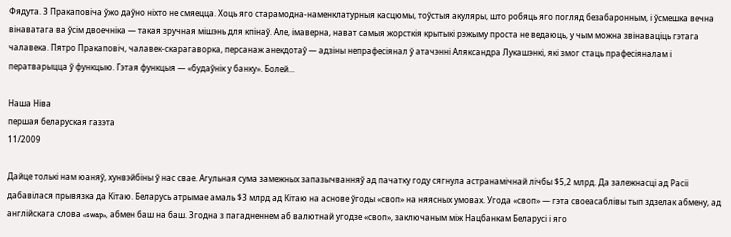Фядута. З Пракаповіча ўжо даўно ніхто не смяецца. Хоць яго старамодна-наменклатурныя касцюмы, тоўстыя акуляры, што робяць яго погляд безабаронным, і ўсмешка вечна вінаватага ва ўсім двоечніка — такая зручная мішэнь для кпінаў. Але, імаверна, нават самыя жорсткія крытыкі рэжыму проста не ведаюць, у чым можна звінаваціць гэтага чалавека. Пятро Пракаповіч, чалавек-скарагаворка, персанаж анекдотаў — адзіны непрафесіянал ў атачэнні Аляксандра Лукашэнкі, які змог стаць прафесіяналам і ператварыцца ў функцыю. Гэтая функцыя — «будаўнік у банку». Болей...

Наша Ніва
першая беларуская газэта
11/2009

Дайце толькі нам юаняў, хунвэйбіны ў нас свае. Агульная сума замежных запазычванняў ад пачатку году сягнула астранамічнай лічбы $5,2 млрд. Да залежнасці ад Расіі дабавілася прывязка да Кітаю. Беларусь атрымае амаль $3 млрд ад Кітаю на аснове ўгоды «своп» на няясных умовах. Угода «своп» — гэта своеасаблівы тып здзелак абмену, ад англійскага слова «swap», абмен баш на баш. Згодна з пагадненнем аб валютнай угодзе «своп», заключаным між Нацбанкам Беларусі і яго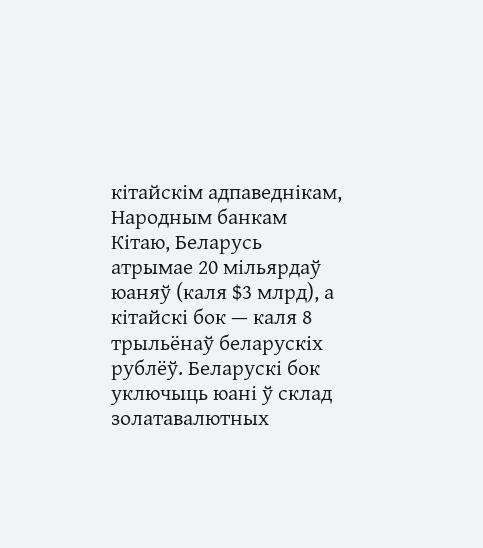кітайскім адпаведнікам, Народным банкам Кітаю, Беларусь атрымае 20 мільярдаў юаняў (каля $3 млрд), а кітайскі бок — каля 8 трыльёнаў беларускіх рублёў. Беларускі бок уключыць юані ў склад золатавалютных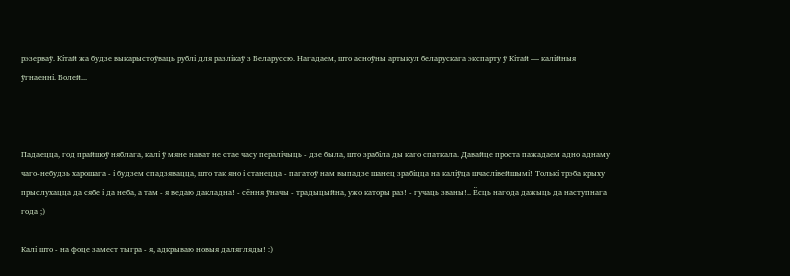рэзерваў. Кітай жа будзе выкарыстоўваць рублі для разлікаў з Беларуссю. Нагадаем, што асноўны артыкул беларускага экспарту ў Кітай — калійныя ўгнаенні. Болей...



Падаецца, год прайшоў няблага, калі ў мяне нават не стае часу пералічыць - дзе была, што зрабіла ды каго спаткала. Давайце проста пажадаем адно аднаму чаго-небудзь харошага - і будзем спадзявацца, што так яно і станецца - пагатоў нам выпадзе шанец зрабіцца на каліўца шчаслівейшымі! Толькі трэба крыху прыслухацца да сябе і да неба, а там - я ведаю дакладна! - сёння ўначы - традыцыйна, ужо каторы раз! - гучаць званы!.. Ёсць нагода дажыць да наступнага года ;)

Калі што - на фоце замест тыгра - я, адкрываю новыя далягляды! :)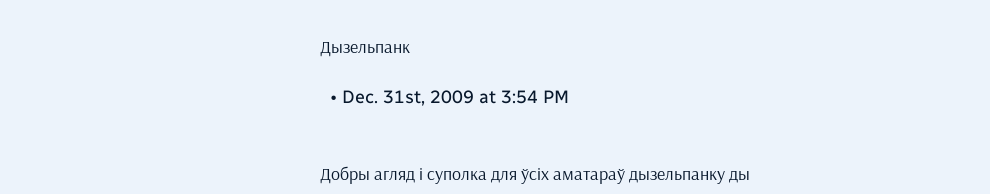Дызельпанк

  • Dec. 31st, 2009 at 3:54 PM


Добры агляд і суполка для ўсіх аматараў дызельпанку ды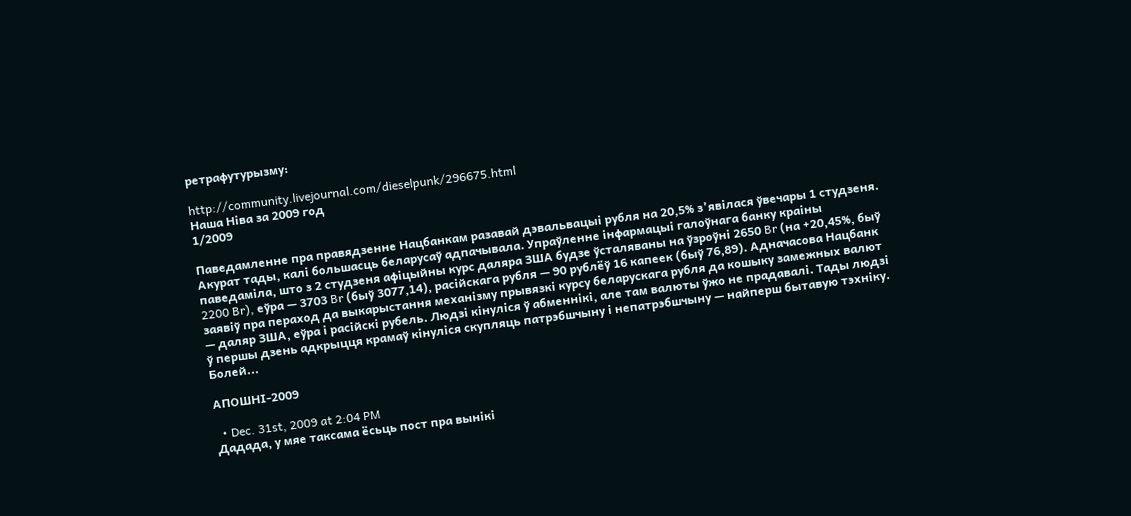ретрафутурызму:

http://community.livejournal.com/dieselpunk/296675.html
Наша Ніва за 2009 год
1/2009

Паведамленне пра правядзенне Нацбанкам разавай дэвальвацыі рубля на 20,5% з’явілася ўвечары 1 студзеня. Акурат тады, калі большасць беларусаў адпачывала. Упраўленне інфармацыі галоўнага банку краіны паведаміла, што з 2 студзеня афіцыйны курс даляра ЗША будзе ўсталяваны на ўзроўні 2650 Br (на +20,45%, быў 2200 Br), еўра — 3703 Br (быў 3077,14), расійскага рубля — 90 рублёў 16 капеек (быў 76,89). Адначасова Нацбанк заявіў пра пераход да выкарыстання механізму прывязкі курсу беларускага рубля да кошыку замежных валют — даляр ЗША, еўра і расійскі рубель. Людзі кінуліся ў абменнікі, але там валюты ўжо не прадавалі. Тады людзі ў першы дзень адкрыцця крамаў кінуліся скупляць патрэбшчыну і непатрэбшчыну — найперш бытавую тэхніку. Болей...

АПОШНІ-2009

  • Dec. 31st, 2009 at 2:04 PM
Дадада, у мяе таксама ёсьць пост пра вынікі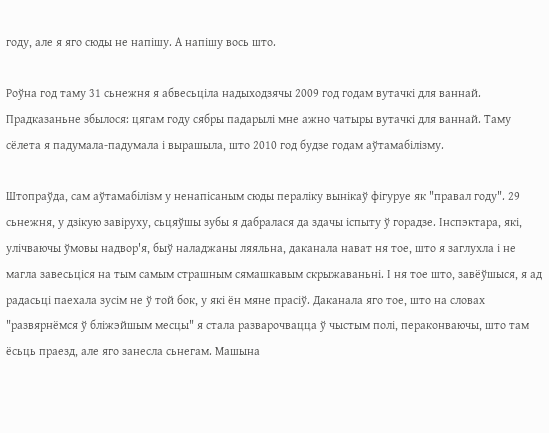году, але я яго сюды не напішу. А напішу вось што.

Роўна год таму 31 сьнежня я абвесьціла надыходзячы 2009 год годам вутачкі для ваннай. Прадказаньне збылося: цягам году сябры падарылі мне ажно чатыры вутачкі для ваннай. Таму сёлета я падумала-падумала і вырашыла, што 2010 год будзе годам аўтамабілізму.

Штопраўда, сам аўтамабілізм у ненапісаным сюды пераліку вынікаў фігуруе як "правал году". 29 сьнежня, у дзікую завіруху, сьцяўшы зубы я дабралася да здачы іспыту ў горадзе. Інспэктара, які, улічваючы ўмовы надвор'я, быў наладжаны ляяльна, даканала нават ня тое, што я заглухла і не магла завесьціся на тым самым страшным сямашкавым скрыжаваньні. І ня тое што, завёўшыся, я ад радасьці паехала зусім не ў той бок, у які ён мяне прасіў. Даканала яго тое, што на словах "развярнёмся ў бліжэйшым месцы" я стала разварочвацца ў чыстым полі, пераконваючы, што там ёсьць праезд, але яго занесла сьнегам. Машына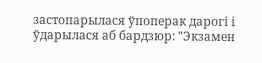застопарылася ўпоперак дарогі і ўдарылася аб бардзюр: "Экзамен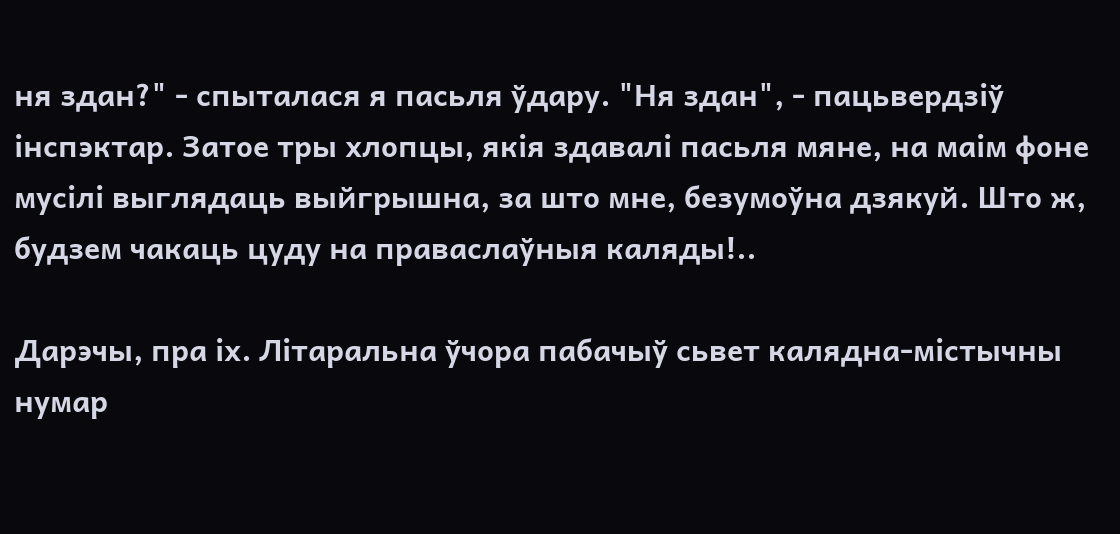ня здан?" - спыталася я пасьля ўдару. "Ня здан", - пацьвердзіў інспэктар. Затое тры хлопцы, якія здавалі пасьля мяне, на маім фоне мусілі выглядаць выйгрышна, за што мне, безумоўна дзякуй. Што ж, будзем чакаць цуду на праваслаўныя каляды!..

Дарэчы, пра іх. Літаральна ўчора пабачыў сьвет калядна-містычны нумар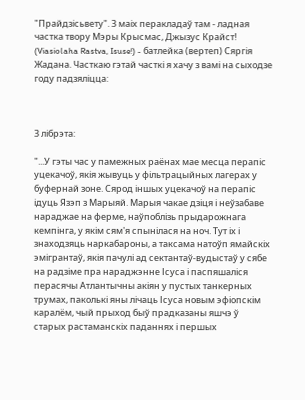"Прайдзісьвету". З маіх перакладаў там - ладная частка твору Мэры Крысмас, Джызус Крайст! (Viasiolaha Rastva, Isuse!) - батлейка (вертеп) Сяргія Жадана. Часткаю гэтай часткі я хачу з вамі на сыходзе году падзяліцца:



З лібрэта:

"...У гэты час у памежных раёнах мае месца перапіс уцекачоў, якія жывуць у фільтрацыйных лагерах у буфернай зоне. Сярод іншых уцекачоў на перапіс ідуць Язэп з Марыяй. Марыя чакае дзіця і неўзабаве нараджае на ферме, наўпоблізь прыдарожнага кемпінга, у якім сям'я спынілася на ноч. Тут іх і знаходзяць наркабароны, а таксама натоўп ямайскіх эмігрантаў, якія пачулі ад сектантаў-вудыстаў у сябе на радзіме пра нараджэнне Ісуса і паспяшаліся перасячы Атлантычны акіян у пустых танкерных трумах, паколькі яны лічаць Ісуса новым эфіопскім каралём, чый прыход быў прадказаны яшчэ ў старых растаманскіх паданнях і першых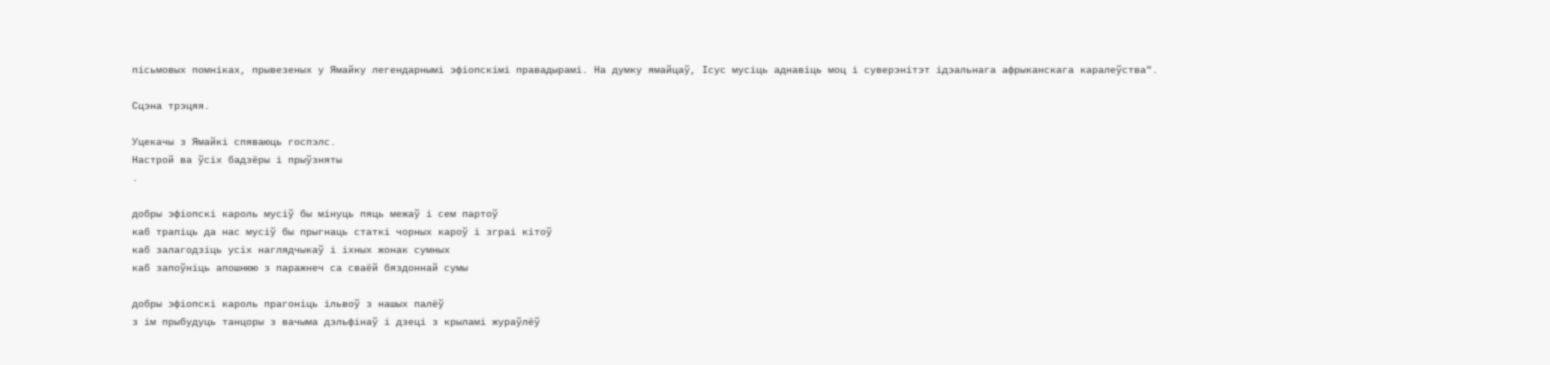пісьмовых помніках, прывезеных у Ямайку легендарнымі эфіопскімі правадырамі. На думку ямайцаў, Ісус мусіць аднавіць моц і суверэнітэт ідэальнага афрыканскага каралеўства".

Сцэна трэцяя.

Уцекачы з Ямайкі спяваюць госпэлс.
Настрой ва ўсіх бадзёры і прыўзняты
.

добры эфіопскі кароль мусіў бы мінуць пяць межаў і сем партоў
каб трапіць да нас мусіў бы прыгнаць статкі чорных кароў і зграі кітоў
каб залагодзіць усіх наглядчыкаў і іхных жонак сумных
каб запоўніць апошнюю з паражнеч са сваёй бяздоннай сумы

добры эфіопскі кароль прагоніць ільвоў з нашых палёў
з ім прыбудуць танцоры з вачыма дэльфінаў і дзеці з крыламі жураўлёў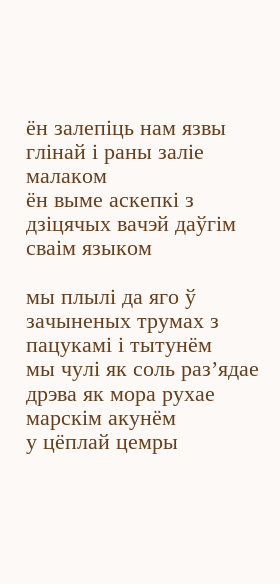ён залепіць нам язвы глінай і раны заліе малаком
ён выме аскепкі з дзіцячых вачэй даўгім сваім языком

мы плылі да яго ў зачыненых трумах з пацукамі і тытунём
мы чулі як соль раз’ядае дрэва як мора рухае марскім акунём
у цёплай цемры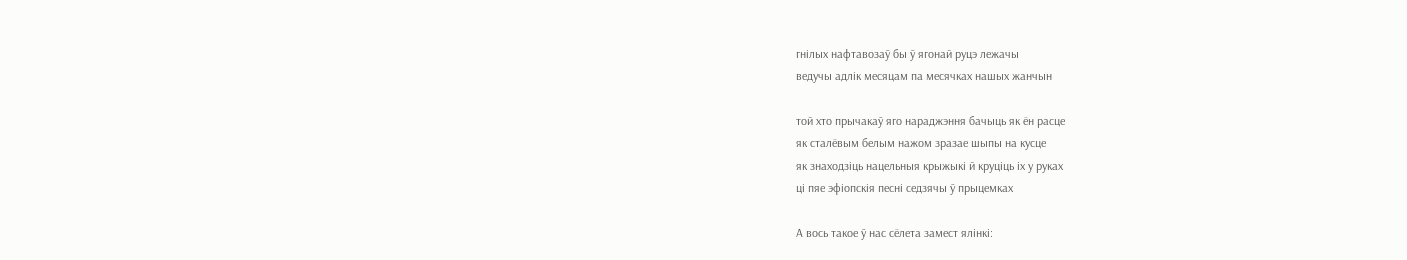гнілых нафтавозаў бы ў ягонай руцэ лежачы
ведучы адлік месяцам па месячках нашых жанчын

той хто прычакаў яго нараджэння бачыць як ён расце
як сталёвым белым нажом зразае шыпы на кусце
як знаходзіць нацельныя крыжыкі й круціць іх у руках
ці пяе эфіопскія песні седзячы ў прыцемках

А вось такое ў нас сёлета замест ялінкі: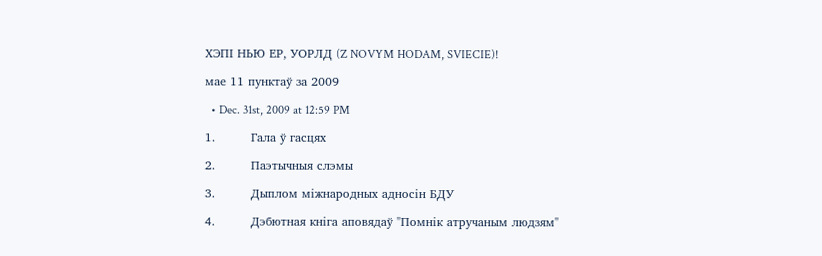ХЭПІ НЬЮ ЕР, УОРЛД (Z NOVYM HODAM, SVIECIE)!

мае 11 пунктаў за 2009

  • Dec. 31st, 2009 at 12:59 PM

1.         Гала ў гасцях

2.         Паэтычныя слэмы

3.         Дыплом міжнародных адносін БДУ

4.         Дэбютная кніга аповядаў "Помнік атручаным людзям"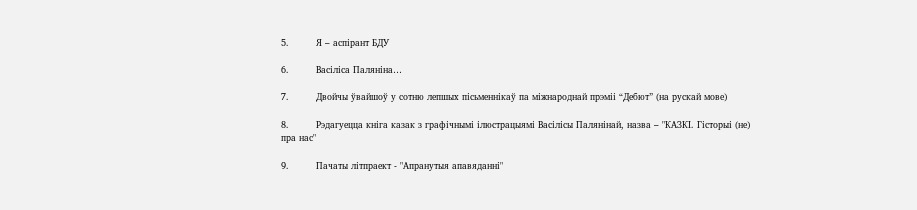5.         Я – аспірант БДУ

6.         Васіліса Паляніна…

7.         Двойчы ўвайшоў у сотню лепшых пісьменнікаў па міжнароднай прэміі “Дебют” (на рускай мове)

8.         Рэдагуецца кніга казак з графічнымі ілюстрацыямі Васілісы Палянінай, назва – "КАЗКІ. Гісторыі (не) пра нас"

9.         Пачаты літпраект - "Апранутыя апавяданні"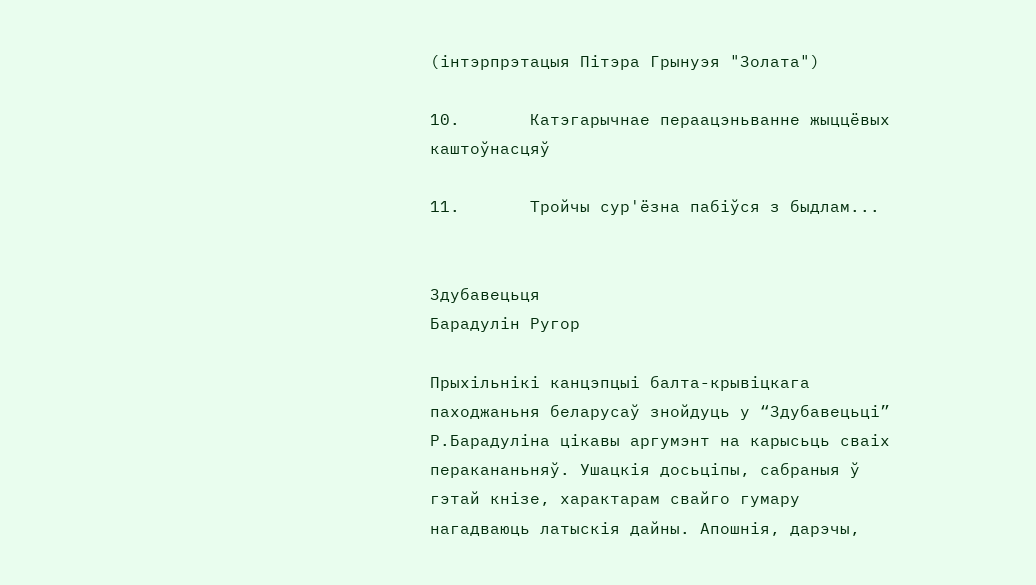(інтэрпрэтацыя Пітэра Грынуэя "Золата")

10.       Катэгарычнае пераацэньванне жыццёвых каштоўнасцяў

11.       Тройчы сур'ёзна пабіўся з быдлам...


Здубавецьця
Барадулін Ругор

Прыхільнікі канцэпцыі балта-крывіцкага паходжаньня беларусаў знойдуць у “Здубавецьці” Р.Барадуліна цікавы аргумэнт на карысьць сваіх перакананьняў. Ушацкія досьціпы, сабраныя ў гэтай кнізе, характарам свайго гумару нагадваюць латыскія дайны. Апошнія, дарэчы,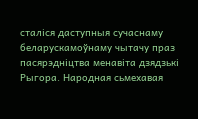сталіся даступныя сучаснаму беларускамоўнаму чытачу праз пасярэдніцтва менавіта дзядзькі Рыгора. Народная сьмехавая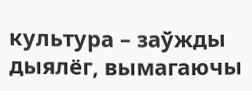культура – заўжды дыялёг, вымагаючы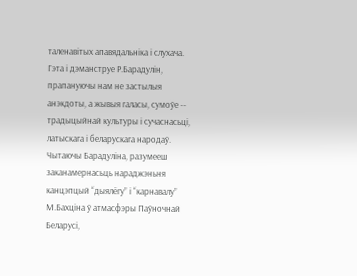таленавітых апавядальніка і слухача. Гэта і дэманструе Р.Барадулін, прапануючы нам не застылыя анэкдоты, а жывыя галасы, сумоўе -- традыцыйнай культуры і сучаснасьці, латыскага і беларускага народаў. Чытаючы Барадуліна, разумееш заканамернасьць нараджэньня канцэпцый “дыялёгу” і “карнавалу” М.Бахціна ў атмасфэры Паўночнай Беларусі,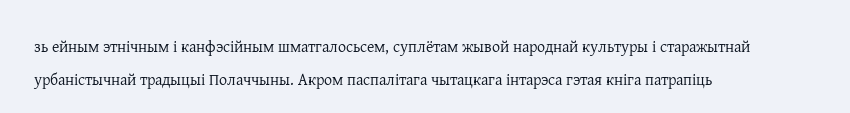зь ейным этнічным і канфэсійным шматгалосьсем, суплётам жывой народнай культуры і старажытнай урбаністычнай традыцыі Полаччыны. Акром паспалітага чытацкага інтарэса гэтая кніга патрапіць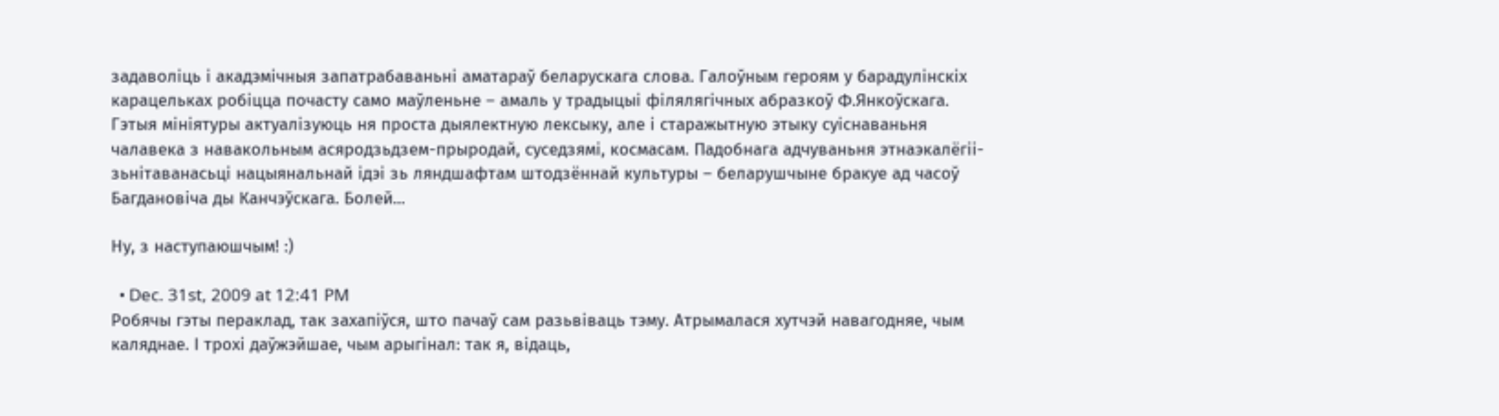задаволіць і акадэмічныя запатрабаваньні аматараў беларускага слова. Галоўным героям у барадулінскіх карацельках робіцца почасту само маўленьне – амаль у традыцыі філялягічных абразкоў Ф.Янкоўскага. Гэтыя мініятуры актуалізуюць ня проста дыялектную лексыку, але і старажытную этыку суіснаваньня чалавека з навакольным асяродзьдзем-прыродай, суседзямі, космасам. Падобнага адчуваньня этнаэкалёгіі-зьнітаванасьці нацыянальнай ідэі зь ляндшафтам штодзённай культуры – беларушчыне бракуе ад часоў Багдановіча ды Канчэўскага. Болей...

Ну, з наступаюшчым! :)

  • Dec. 31st, 2009 at 12:41 PM
Робячы гэты пераклад, так захапіўся, што пачаў сам разьвіваць тэму. Атрымалася хутчэй навагодняе, чым каляднае. І трохі даўжэйшае, чым арыгінал: так я, відаць,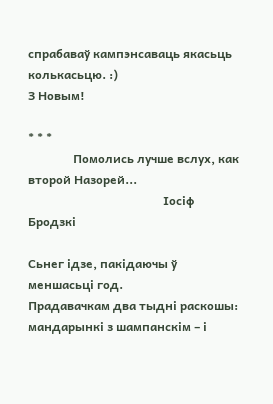спрабаваў кампэнсаваць якасьць колькасьцю. :)
З Новым!

* * *
               Помолись лучше вслух, как второй Назорей...
                                             Іосіф Бродзкі

Сьнег ідзе, пакідаючы ў меншасьці год.
Прадавачкам два тыдні раскошы:
мандарынкі з шампанскім – і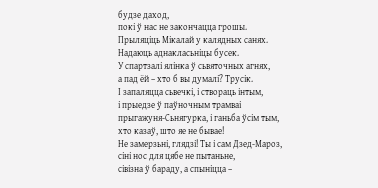будзе даход,
покі ў нас не закончацца грошы.
Прыляціць Мікалай у калядных санях.
Надаюць аднакласьніцы бусек.
У спартзалі ялінка ў сьвяточных агнях,
а пад ёй – хто б вы думалі? Трусік.
І запаляцца сьвечкі, і створаць інтым,
і прыедзе ў паўночным трамваі
прыгажуня-Сьнягурка, і ганьба ўсім тым,
хто казаў, што яе не бывае!
Не замерзьні, глядзі! Ты і сам Дзед-Мароз,
сіні нос для цябе не пытаньне,
сівізна ў бараду, а спыніцца –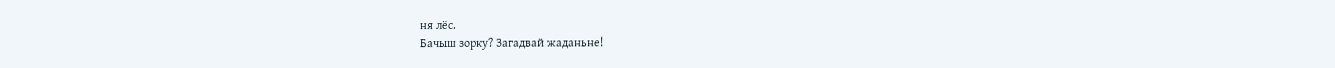ня лёс.
Бачыш зорку? Загадвай жаданьне!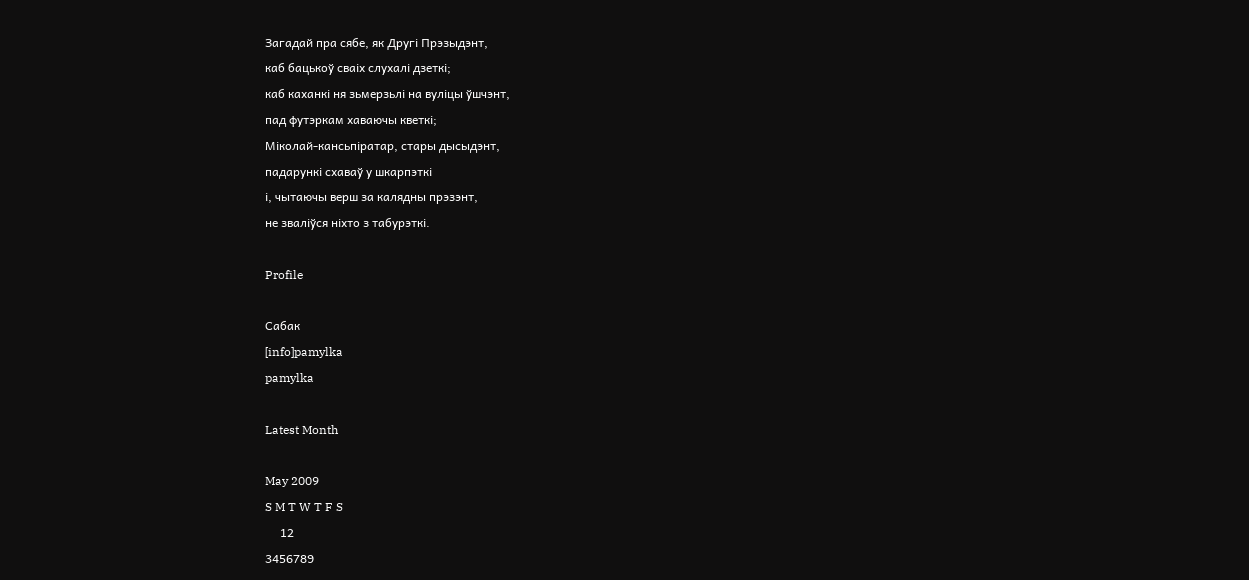Загадай пра сябе, як Другі Прэзыдэнт,
каб бацькоў сваіх слухалі дзеткі;
каб каханкі ня зьмерзьлі на вуліцы ўшчэнт,
пад футэркам хаваючы кветкі;
Міколай-кансьпіратар, стары дысыдэнт,
падарункі схаваў у шкарпэткі
і, чытаючы верш за калядны прэзэнт,
не зваліўся ніхто з табурэткі.

Profile

Сабак
[info]pamylka
pamylka

Latest Month

May 2009
S M T W T F S
     12
3456789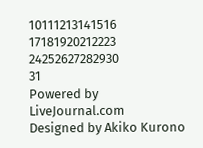10111213141516
17181920212223
24252627282930
31
Powered by LiveJournal.com
Designed by Akiko Kurono